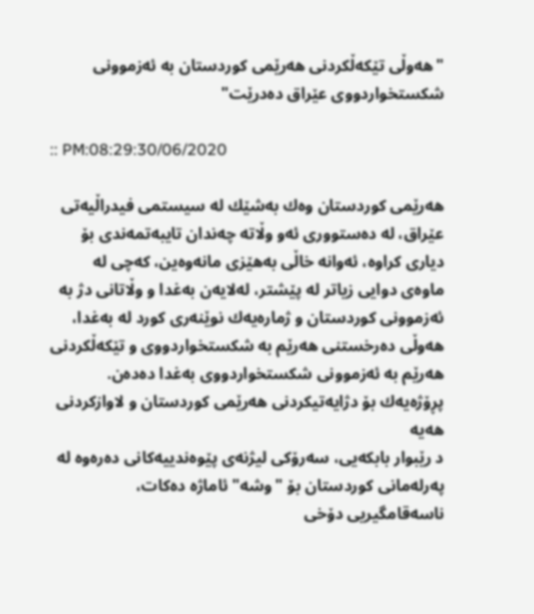"هەوڵی تێكەڵكردنی هەرێمی كوردستان بە ئەزموونی شكستخواردووی عێراق دەدرێت"

:: PM:08:29:30/06/2020

هەرێمی كوردستان وەك بەشێك لە سیستمی فیدراڵیەتی عێراق، لە دەستووری ئەو وڵاتە چەندان تایبەتمەندی بۆ دیاری كراوە، ئەوانە خاڵی بەهێزی مانەوەین، كەچی لە ماوەی دوایی زیاتر لە پێشتر، لەلایەن بەغدا و وڵاتانی دژ بە ئەزموونی كوردستان و ژمارەیەك نوێنەری كورد لە بەغدا، هەوڵی دەرخستنی هەرێم بە شكستخواردووی و تێكەڵكردنی هەرێم بە ئەزموونی شكستخواردووی بەغدا دەدەن.
پڕۆژەیەك بۆ دژایەتیكردنی هەرێمی كوردستان و لاوازكردنی هەیە
د رێبوار بابكەیی، سەرۆكی لیژنەی پێوەندییەكانی دەرەوە لە پەرلەمانی كوردستان بۆ "وشە" ئاماژە دەكات، ناسەقامگیریی دۆخی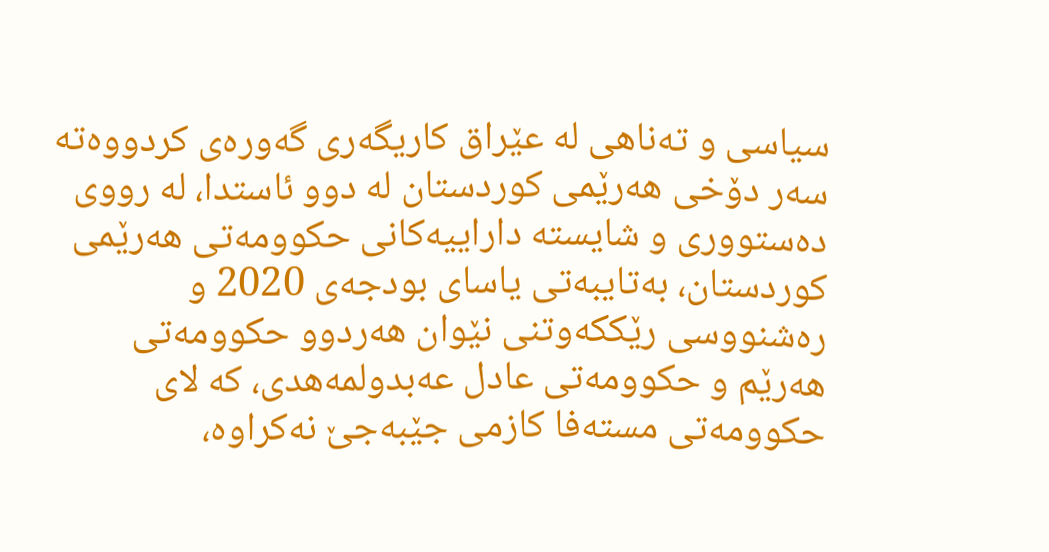سیاسی و تەناهی لە عێراق كاریگەری گەورەی كردووەتە سەر دۆخی هەرێمی كوردستان لە دوو ئاستدا، لە رووی دەستووری و شایستە داراییەكانی حكوومەتی هەرێمی كوردستان، بەتایبەتی یاسای بودجەی 2020 و رەشنووسی رێككەوتنی نێوان هەردوو حكوومەتی هەرێم و حكوومەتی عادل عەبدولمەهدی، كە لای حكوومەتی مستەفا كازمی جێبەجێ نەكراوە،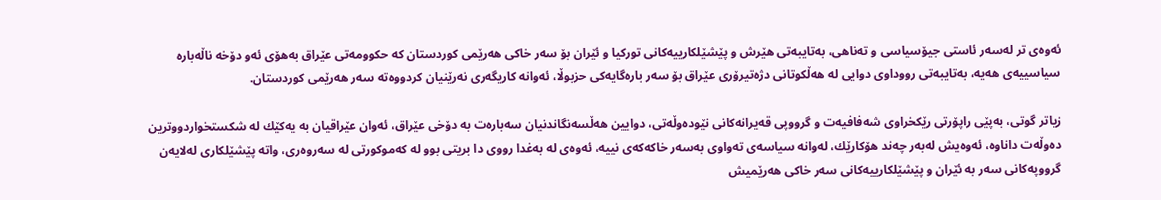ئەوەی تر لەسەر ئاستی جیۆسیاسی و تەناهی، بەتایبەتی هێرش و پێشێلكارییەكانی توركیا و ئێران بۆ سەر خاكی هەرێمی كوردستان كە حكوومەتی عێراق بەهۆی ئەو دۆخە ناڵەبارە سیاسییەی هەیە، بەتایبەتی رووداوی دوایی لە هەڵكوتانی دژەتیرۆری عێراق بۆ سەر بارەگایەكی حزبوڵا، ئەوانە كاریگەری نەرێنیان كردووەتە سەر هەرێمی كوردستان.

زیاتر گوتی، بەپێی راپۆرتی رێكخراوی شەفافیەت و گرووپی قەیرانەكانی نێودەوڵەتی، دوایین هەڵسەنگاندنیان سەبارەت بە دۆخی عێراق، ئەوان عێراقیان بە یەكێك لە شكستخواردووترین دەوڵەت داناوە، ئەوەیش لەبەر چەند هۆكارێك، لەوانە سیاسەی تەواوی بەسەر خاكەكەی نییە، ئەوەی لە بەغدا رووی دا بریتی بوو لە كەموكورتی لە سەروەری، واتە پێشێلكاری لەلایەن گرووپەكانی سەر بە ئێران و پێشێلكارییەكانی سەر خاكی هەرێمیش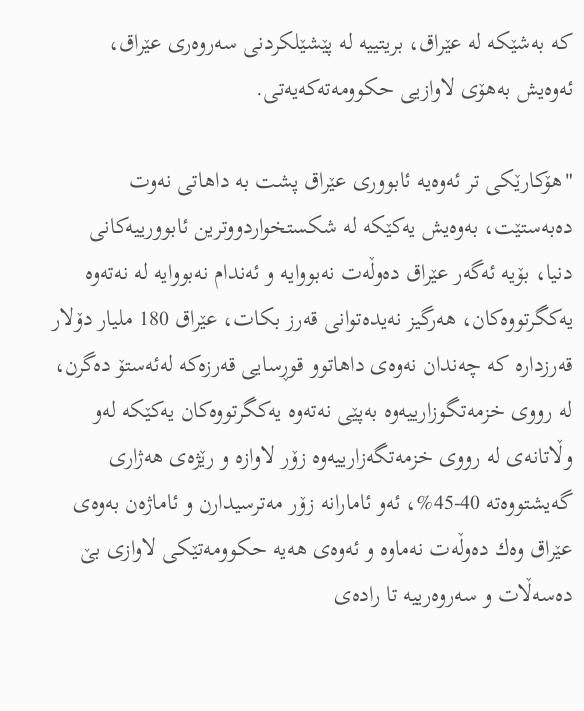كە بەشێكە لە عێراق، بریتییە لە پێشێلكردنی سەروەری عێراق، ئەوەیش بەهۆی لاوازیی حكوومەتەكەیەتی.

"هۆكارێكی تر ئەوەیە ئابووری عێراق پشت بە داهاتی نەوت دەبەستێت، بەوەیش یەكێكە لە شكستخواردووترین ئابوورییەكانی دنیا، بۆیە ئەگەر عێراق دەوڵەت نەبووایە و ئەندام نەبووایە لە نەتەوە یەكگرتووەكان، هەرگیز نەیدەتوانی قەرز بكات، عێراق 180 ملیار دۆلار قەرزدارە كە چەندان نەوەی داهاتوو قوڕسایی قەرزەكە لەئەستۆ دەگرن، لە رووی خزمەتگوزارییەوە بەپێی نەتەوە یەكگرتووەكان یەكێكە لەو وڵاتانەی لە رووی خزمەتگەزارییەوە زۆر لاوازە و رێژەی هەژاری گەیشتووەتە 40-45%، ئەو ئامارانە زۆر مەترسیدارن و ئاماژەن بەوەی عێراق وەك دەوڵەت نەماوە و ئەوەی هەیە حكوومەتێكی لاوازی بێ دەسەڵات و سەروەرییە تا رادەی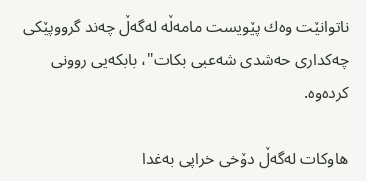ناتوانێت وەك پێویست مامەڵە لەگەڵ چەند گرووپێكی چەكداری حەشدی شەعبی بكات"، بابكەیی روونی كردەوە.

هاوكات لەگەڵ دۆخی خراپی بەغدا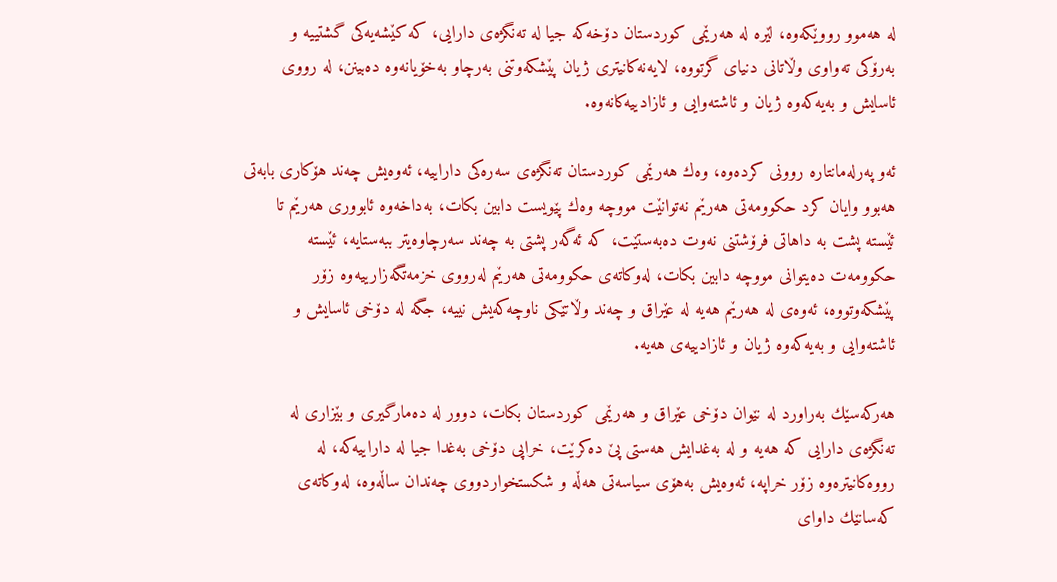لە هەموو رووێكەوە، لێرە لە هەرێمی كوردستان دۆخەكە جیا لە تەنگژەی دارایی، كە كێشەیەكی گشتییە و بەرۆكی تەواوی وڵاتانی دنیای گرتووە، لایەنەكانیتری ژیان پێشكەوتنی بەرچاو بەخۆیانەوە دەبینن، لە رووی ئاسایش و بەیەكەوە ژیان و ئاشتەوایی و ئازادییەكانەوە.

ئەو پەرلەمانتارە روونی كردەوە، وەك هەرێمی كوردستان تەنگژەی سەرەكی داراییە، ئەوەیش چەند هۆكاری بابەتی هەبوو وایان كرد حكوومەتی هەرێم نەتوانێت مووچە وەك پێویست دابین بكات، بەداخەوە ئابووری هەرێم تا ئێستە پشت بە داهاتی فرۆشتنی نەوت دەبەستێت، كە ئەگەر پشتی بە چەند سەرچاوەیتر ببەستایە، ئێستە حكوومەت دەیتوانی مووچە دابین بكات، لەوكاتەی حكوومەتی هەرێم لەرووی خزمەتگەزارییەوە زۆر پێشكەوتووە، ئەوەی لە هەرێم هەیە لە عێراق و چەند وڵاتێكی ناوچەكەیش نییە، جگە لە دۆخی ئاسایش و ئاشتەوایی و بەیەكەوە ژیان و ئازادییەی هەیە.

هەركەسێك بەراورد لە نێوان دۆخی عێراق و هەرێمی كوردستان بكات، دوور لە دەمارگیری و بێزاری لە تەنگژەی دارایی كە هەیە و لە بەغدایش هەستی پێ دەكرێت، خراپی دۆخی بەغدا جیا لە داراییەكە، لە رووەكانیترەوە زۆر خراپە، ئەوەیش بەهۆی سیاسەتی هەڵە و شكستخواردووی چەندان ساڵەوە، لەوكاتەی كەسانێك داوای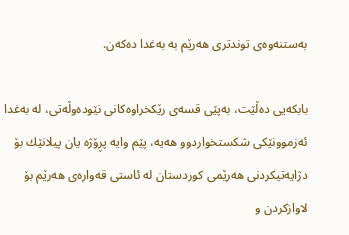بەستنەوەی توندتری هەرێم بە بەغدا دەكەن.

بابكەیی دەڵێت، بەپێی قسەی رێكخراوەكانی نێودەوڵەتی، لە بەغدا ئەزموونێكی شكستخواردوو هەیە، پێم وایە پڕۆژە یان پیلانێك بۆ دژایەتیكردنی هەرێمی كوردستان لە ئاستی قەوارەی هەرێم بۆ لاوازكردن و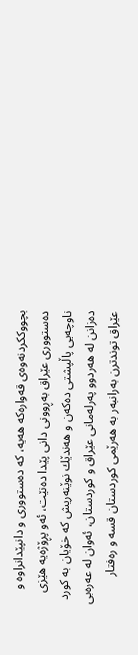بچووككردنەوەی قەوارەكە هەیە، كە دەستووری و دانپێدانراوە و دەستووری عێراق بەڕوونی دانی پێدا دەنێت، ئەو پڕۆژەیە هێزی ناوچەیی پاڵپشتی دەكەن و هەندێك نوێنەریش كە خۆیان بە كورد دەزانن لە هەردوو پەرلەمانی عێراق و كوردستان، ئەوان لە عەرەبی عێراق توندترن بەرانبەر بە هەرێمی كوردستان قسە و رەفتار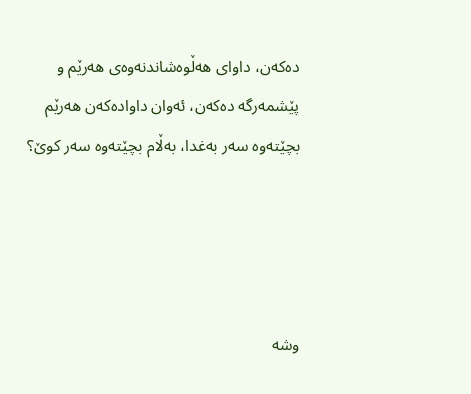دەكەن، داوای هەڵوەشاندنەوەی هەرێم و پێشمەرگە دەكەن، ئەوان داوادەكەن هەرێم بچێتەوە سەر بەغدا، بەڵام بچێتەوە سەر كوێ؟




وشە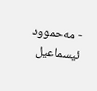- مه‌حموود ئیسماعیل